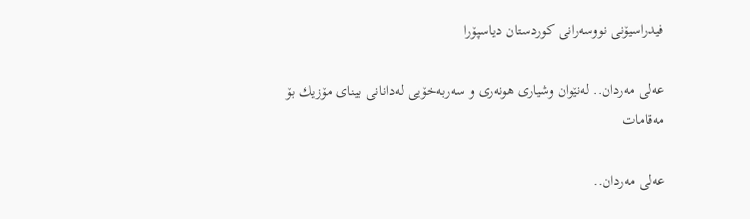فیدراسیۆنی نووسەرانی کوردستان دیاسپۆرا

عه‌لی مه‌ردان.. له‌نێوان وشیاری هونه‌ری و سه‌ربه‌خۆیی له‌دانانی بینای مۆزیك بۆ مه‌قامات

عه‌لی مه‌ردان..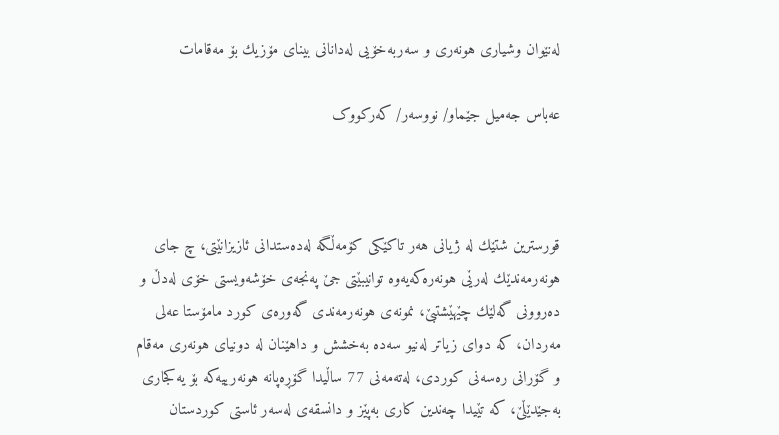له‌نێوان وشیاری هونه‌ری و سه‌ربه‌خۆیی له‌دانانی بینای مۆزیك بۆ مه‌قامات

عه‌باس جه‌میل جێماو/ نووسەر/ کەرکووک



قورسترین شتێك له‌ ژیانی هه‌ر تاكێكی كۆمه‌ڵگه‌ له‌ده‌ستدانی ئازیزانێتی، چ جای هونه‌رمه‌ندێك له‌رێی هونه‌ره‌كه‌یه‌وه‌ توانیبێتی جێ په‌نجه‌ی خۆشه‌ویستی خۆی له‌دڵ و ده‌روونی گه‌لێك چێهێشتبێ، نمونه‌ی هونه‌رمه‌ندی گه‌وره‌ی كورد مامۆستا عه‌لی مه‌ردان، كه‌ دوای زیاتر له‌نیو سه‌ده‌ به‌خشش و داهێنان له‌ دونیای هونه‌ری مه‌قام و گۆرانی ره‌سه‌نی كوردی، له‌ته‌مه‌نی 77 ساڵیدا گۆڕه‌پانه‌ هونه‌رییه‌كه‌ بۆ یه‌كجاری به‌جێدێڵێ، كه‌ تێیدا چه‌ندین كاری به‌پێز و دانسقه‌ی له‌سه‌ر ئاستی كوردستان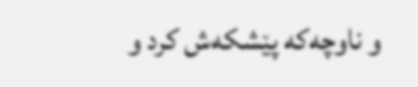و ناوچه‌كه‌ پێشكه‌ش كرد و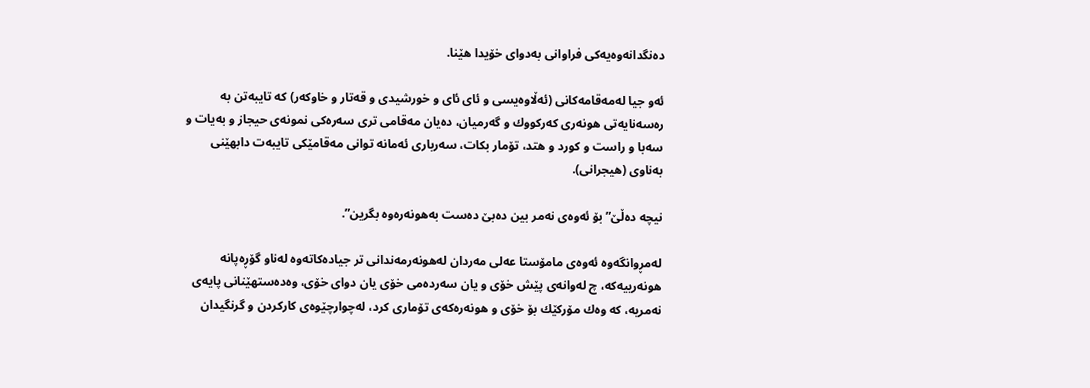ده‌نگدانه‌وه‌یه‌كی فراوانی به‌دوای خۆیدا هێنا.

ئه‌و جیا له‌مه‌قامه‌كانی (ئه‌ڵاوه‌یسی و ئای ئای و خورشیدی و قه‌تار و خاوكه‌ر) كه‌ تایبه‌تن به‌ ره‌سه‌نایه‌تی هونه‌ری كه‌ركووك و گه‌رمیان، ده‌یان مه‌قامی تری سه‌ره‌كی نمونه‌ی حیجاز و به‌یات و سه‌با و راست و كورد و هتد، تۆمار بكات، سه‌رباری ئه‌مانه‌ توانی مه‌قامێكی تایبه‌ت دابهێنی به‌ناوی (هیجرانی).

نیچه‌ ده‌ڵێ” بۆ ئه‌وه‌ی نه‌مر بین ده‌بێ ده‌ست به‌هونه‌ره‌وه‌ بگرین”.

له‌مڕوانگه‌وه ئه‌وه‌ی مامۆستا عه‌لی مه‌ردان له‌هونه‌رمه‌ندانی تر جیاده‌كاته‌وه‌ له‌ناو گۆڕه‌پانه‌ هونه‌رییه‌كه‌، چ له‌وانه‌ی پێش خۆی و یان سه‌رده‌می خۆی یان دوای خۆی، وه‌ده‌ستهێنانی پایه‌ی نه‌مریه‌، كه‌ وه‌ك مۆركێك بۆ خۆی و هونه‌ره‌كه‌ی تۆماری كرد، له‌چوارچێوه‌ی كاركردن و گرنگیدان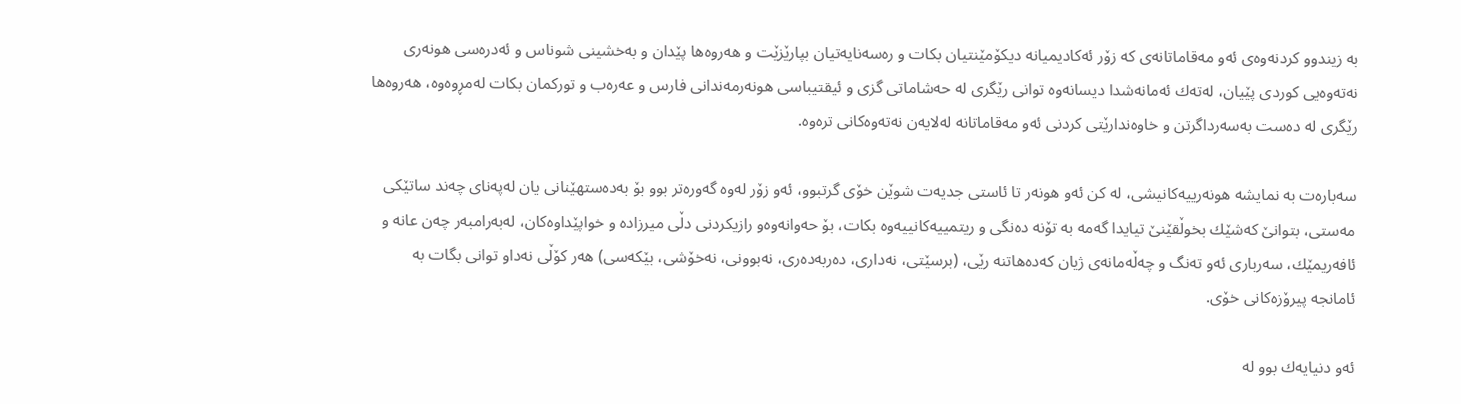به‌ زیندوو كردنه‌وه‌ی ئه‌و مه‌قاماتانه‌ی كه‌ زۆر ئه‌كادیمیانه‌ دیكۆمێنتیان بكات و ره‌سه‌نایه‌تیان بپارێزێت و هه‌روه‌ها پێدان و به‌خشینی شوناس و ئه‌دره‌سی هونه‌ری نه‌ته‌وه‌یی كوردی پێیان، له‌ته‌ك ئه‌مانه‌شدا دیسانه‌وه‌ توانی رێگری له‌ حه‌شاماتی گزی و ئیقتیباسی هونه‌رمه‌ندانی فارس و عه‌ره‌ب و توركمان بكات له‌مڕوه‌وه‌، هه‌روه‌ها رێگری له‌ ده‌ست به‌سه‌رداگرتن و خاوه‌ندارێتی كردنی ئه‌و مه‌قاماتانه‌ له‌لایه‌ن نه‌ته‌وه‌كانی تره‌وه‌.

سه‌باره‌ت به‌ نمایشه‌ هونه‌رییه‌كانیشی، له‌ كن ئه‌و هونه‌ر تا ئاستی جدیه‌ت شوێن خۆی گرتبوو، ئه‌و زۆر له‌وه‌ گه‌وره‌تر بوو بۆ به‌ده‌ستهێنانی یان له‌په‌نای چه‌ند ساتێكی مه‌ستی، بتوانێ كه‌شێك بخوڵقێنێ تیایدا گه‌مه‌ به‌ تۆنه‌ ده‌نگی و ریتمییه‌كانییه‌وه‌ بكات، بۆ حه‌وانه‌وه‌و رازیكردنی دڵی میرزاده‌ و خواپێداوه‌كان، له‌به‌رامبه‌ر چه‌ن عانه‌ و ئافه‌ریمێك، سه‌رباری ئه‌و ته‌نگ و چه‌ڵه‌مانه‌ی ژیان كه‌ده‌هاتنه‌ رێی، (برسێتی، نه‌داری، ده‌ربه‌ده‌ری، نه‌بوونی، نه‌خۆشی، بێكه‌سی) هه‌ر كۆڵی نه‌داو توانی بگات به‌ ئامانجه‌ پیرۆزه‌كانی خۆی.

ئه‌و دنیایه‌ك بوو له‌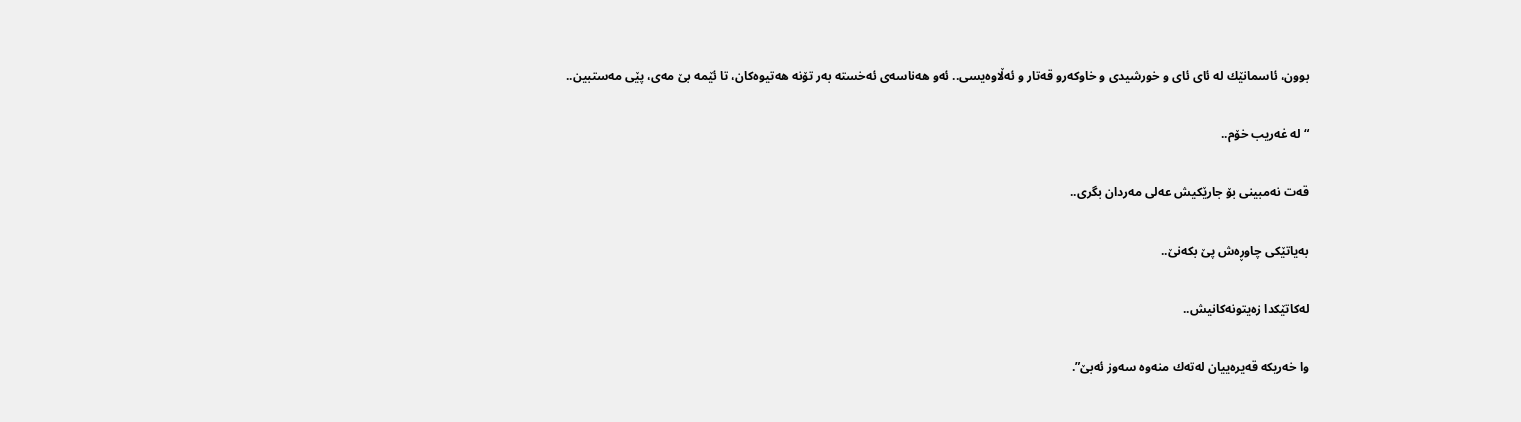بوون، ئاسمانێك له‌ ئای ئای و خورشیدی و خاوكه‌رو قه‌تار و ئه‌ڵاوه‌یسی.. ئه‌و هه‌ناسه‌ی ئه‌خسته‌ به‌ر تۆنه‌ هه‌تیوه‌كان، تا ئێمه‌ بێ مه‌ی، پێی مه‌ستبین..

“له‌ غه‌ریب خۆم..

قه‌ت نه‌مبینی بۆ جارێكیش عه‌لی مه‌ردان بگری..

به‌یاتێكی چاوڕه‌ش پێ بكه‌نێ..

له‌كاتێكدا زه‌یتونه‌كانیش..

وا خه‌ریكه‌ قه‌یره‌ییان له‌ته‌ك منه‌وه‌ سه‌وز ئه‌بێ”.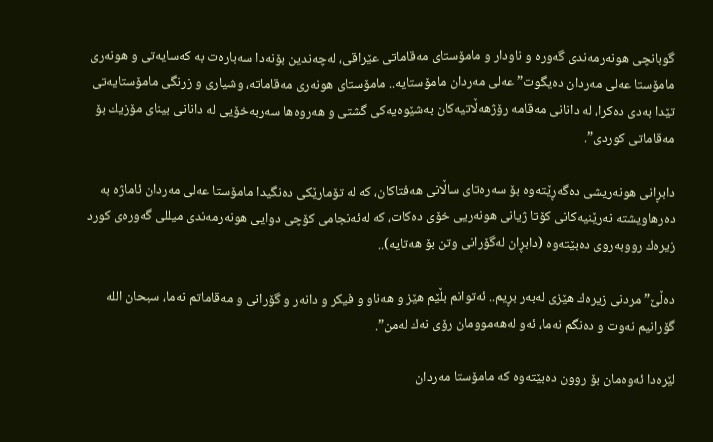گوبانچی هونه‌رمه‌ندی گه‌وره‌ و ناودار و مامۆستای مه‌قاماتی عێراقی، له‌چه‌ندین بۆنه‌دا سه‌باره‌ت به‌ كه‌سایه‌تی و هونه‌ری مامۆستا عه‌لی مه‌ردان ده‌یگوت” عه‌لی مه‌ردان مامۆستایه‌.. مامۆستای هونه‌ری مه‌قاماته‌، وشیاری و زرنگی مامۆستایه‌تی تێدا به‌دی ده‌كرا، له‌ دانانی مه‌قامه‌ رۆژهه‌ڵاتیه‌كان به‌شێوه‌یه‌كی گشتی و هه‌روه‌ها سه‌ربه‌خۆیی له‌ دانانی بینای مۆزیك بۆ مه‌قاماتی كوردی”.

دابڕانی هونه‌ریشی ده‌گه‌ڕێته‌وه‌ بۆ سه‌ره‌تای ساڵانی هه‌فتاكان، كه‌ له‌ تۆمارێكی ده‌نگیدا مامۆستا عه‌لی مه‌ردان ئاماژه‌ به‌ ده‌رهاویشته‌ نه‌رێنیه‌كانی كۆتا ژیانی هونه‌ریی خۆی ده‌كات، که‌ له‌ئه‌نجامی كۆچی دوایی هونه‌رمه‌ندی میللی گه‌وره‌ی كورد زیره‌ك رووبه‌روی ده‌بێته‌وه‌ (دابڕان له‌گۆرانی وتن بۆ هه‌تایه‌)..

ده‌ڵێ” مردنی زیره‌ك هێزی له‌به‌ر بڕیم.. ئه‌توانم بڵێم هێز و هه‌ناو و فیكر و دانه‌ر و گۆرانی و مه‌قاماتم نه‌ما، سبحان الله گۆرانیم نه‌وت و ده‌نگم نه‌ما، ئه‌و له‌هه‌موومان رۆی نه‌ك له‌من”.

لێره‌دا ئه‌وه‌مان بۆ روون ده‌بێته‌وه‌ كه‌ مامۆستا مه‌ردان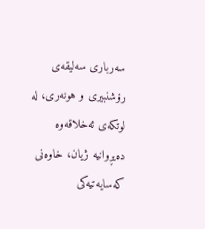سه‌رباری سه‌لیقه‌ی رۆشنبیری و هونه‌ری، له‌ لوتكه‌ی ئه‌خلاقه‌وه‌ ده‌یڕوانیه‌ ژیان، خاوه‌نی كه‌سایه‌تیه‌كی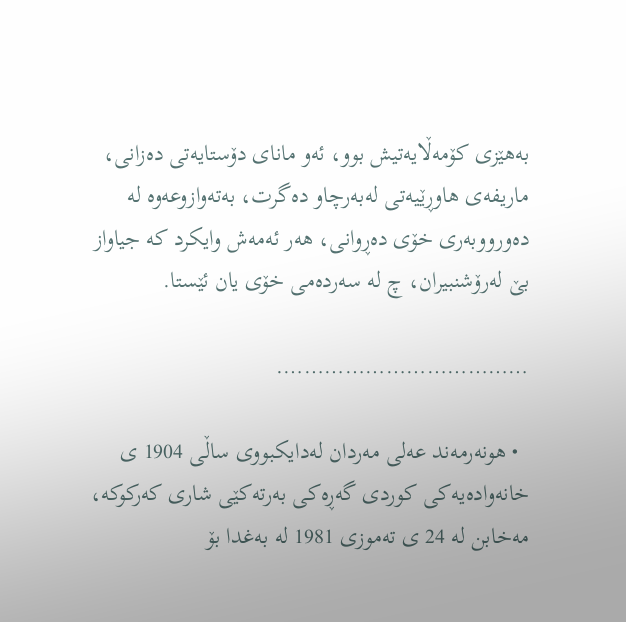به‌هێزی كۆمه‌ڵایه‌تیش بوو، ئه‌و مانای دۆستایه‌تی ده‌زانی، ماریفه‌ی هاوڕێیه‌تی له‌به‌رچاو ده‌گرت، به‌ته‌وازوعه‌وه‌ له‌ ده‌ورووبه‌ری خۆی ده‌ڕوانی، هه‌ر ئه‌مه‌ش وایكرد كه‌ جیاواز بێ له‌رۆشنبیران، چ له‌ سه‌رده‌می خۆی یان ئێستا.

……………………………….

  • هونه‌رمه‌ند عه‌لی مه‌ردان له‌دایكبووی ساڵی 1904 ی خانه‌واده‌یه‌كی كوردی گه‌ڕه‌كی به‌رته‌كێی شاری كه‌ركوكه‌، مه‌خابن له‌ 24 ی ته‌موزی 1981 له‌ به‌غدا بۆ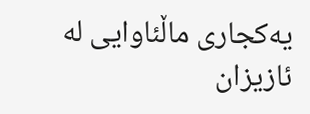یه‌كجاری ماڵئاوایی له‌ ئازیزان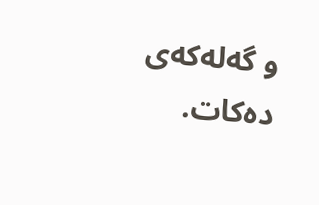و گه‌له‌كه‌ی ده‌كات.